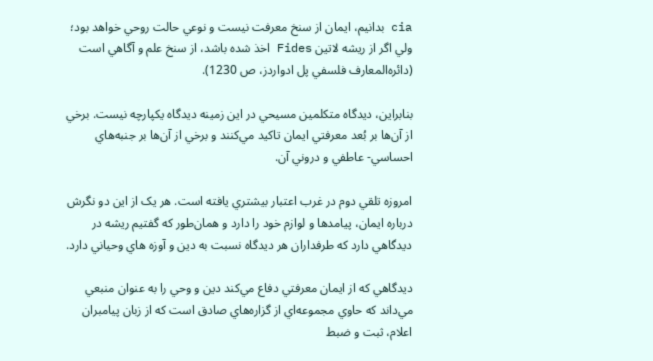cia بدانيم، ايمان از سنخ معرفت نيست و نوعي حالت روحي خواهد بود؛ ولي اگر از ريشه لاتين Fides اخذ شده باشد، از سنخ علم و آگاهي است (دائره‌المعارف فلسفي پل ادواردز، ص 1230).

بنابراين، ديدگاه متکلمين مسيحي در اين زمينه ديدگاه يکپارچه نيست. برخي از آن‌ها بر بُعد معرفتي ايمان تاکيد مي‌کنند و برخي از آن‌ها بر جنبه‌هاي احساسي- عاطفي و دروني آن.

امروزه تلقي دوم در غرب اعتبار بيشتري يافته است. هر يک از اين دو نگرش درباره ايمان، پيامدها و لوازم خود را دارد و همان‌طور که گفتيم ريشه در ديدگاهي دارد که طرفداران هر ديدگاه نسبت به دين و آوزه هاي وحياني دارد.

ديدگاهي که از ايمان معرفتي دفاع مي‌کند دين و وحي را به عنوان منبعي مي‌داند که حاوي مجموعه‌اي از گزاره‌هاي صادق است که از زبان پيامبران اعلام، ثبت و ضبط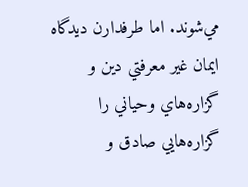مي‌شوند. اما طرفدارن ديدگاه ايمان غير معرفتي دين و گزاره‌هاي وحياني را گزاره‌هايي صادق و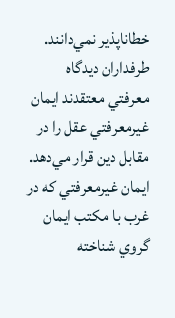خطاناپذير نمي‌دانند. طرفداران ديدگاه معرفتي معتقدند ايمان غيرمعرفتي عقل را در مقابل دين قرار مي‌دهد. ايمان غيرمعرفتي که در غرب با مکتب ايمان گروي شناخته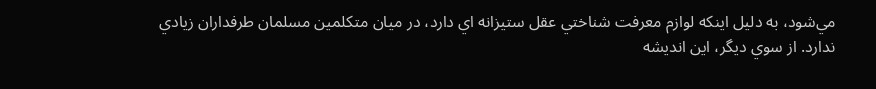مي‌شود، به دليل اينکه لوازم معرفت شناختي عقل ستيزانه اي دارد، در ميان متکلمين مسلمان طرفداران زيادي ندارد. از سوي ديگر، اين انديشه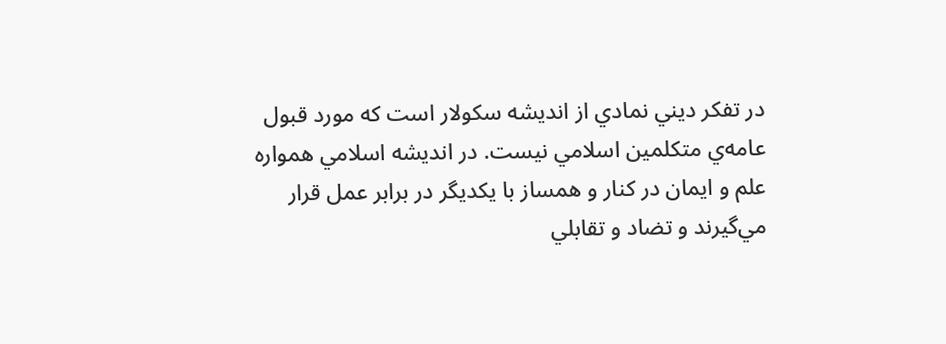در تفکر ديني نمادي از انديشه سکولار است که مورد قبول عامه‌ي متکلمين اسلامي نيست. در انديشه اسلامي همواره علم و ايمان در کنار و همساز با يکديگر در برابر عمل قرار مي‌گيرند و تضاد و تقابلي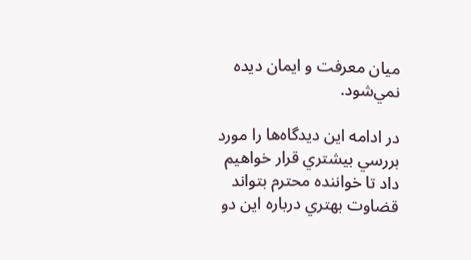ميان معرفت و ايمان ديده نمي‌شود.

در ادامه اين ديدگاه‌ها را مورد بررسي بيشتري قرار خواهيم داد تا خواننده محترم بتواند قضاوت بهتري درباره اين دو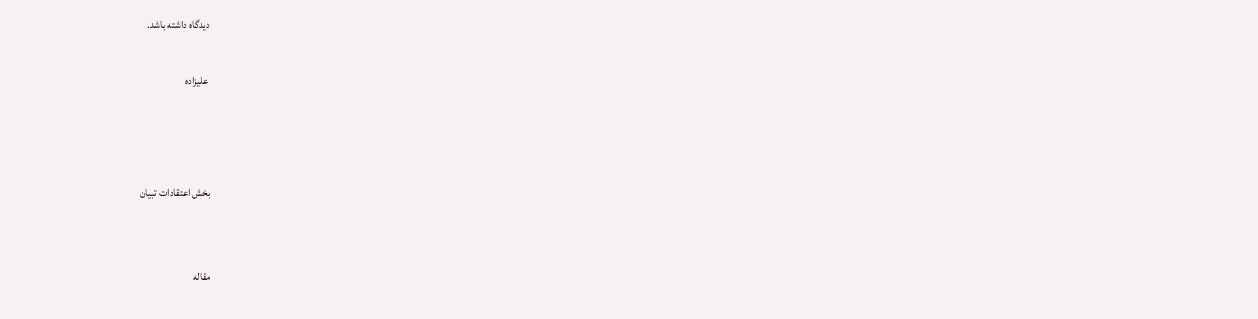ديدگاه داشته باشد.

 عليزاده



بخش اعتقادات تبيان


مقاله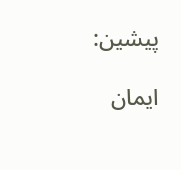پيشين:

ايمان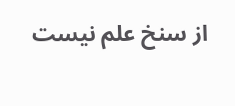از سنخ علم نيست